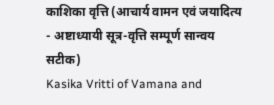काशिका वृत्ति (आचार्य वामन एवं जयादित्य - अष्टाध्यायी सूत्र-वृत्ति सम्पूर्ण सान्वय सटीक)
Kasika Vritti of Vamana and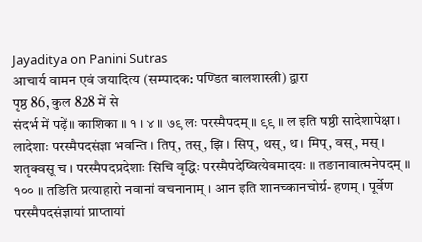Jayaditya on Panini Sutras
आचार्य वामन एवं जयादित्य (सम्पादक: पण्डित बालशास्त्री) द्वारा
पृष्ठ 86, कुल 828 में से
संदर्भ में पढ़ें॥ काशिका ॥ १ । ४ ॥ ७९ लः परस्मैपदम् ॥ ९९ ॥ ल इति षष्ठी सादेशापेक्षा । लादेशाः परस्मैपदसंज्ञा भवन्ति । तिप्, तस्, झि । सिप्, थस्, थ । मिप्, वस्, मस् । शतृक्वसू च । परस्मैपदप्रदेशाः सिचि वृद्धिः परस्मैपदेष्वित्येवमादयः ॥ तङानावात्मनेपदम् ॥ १०० ॥ तङिति प्रत्याहारो नवानां वचनानाम् । आन इति शानच्कानचोर्ग्र- हणम् । पूर्वेण परस्मैपदसंज्ञायां प्राप्तायां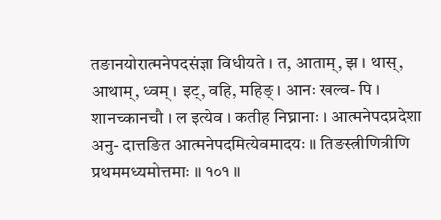तङानयोरात्मनेपदसंज्ञा विधीयते । त, आताम्, झ । थास्, आथाम्, ध्वम् । इट्, वहि, महिङ् । आनः खल्व- पि । शानच्कानचौ । ल इत्येव । कतीह निघ्नानाः । आत्मनेपदप्रदेशा अनु- दात्तङित आत्मनेपदमित्येवमादयः ॥ तिङस्त्रीणित्रीणि प्रथममध्यमोत्तमाः ॥ १०१ ॥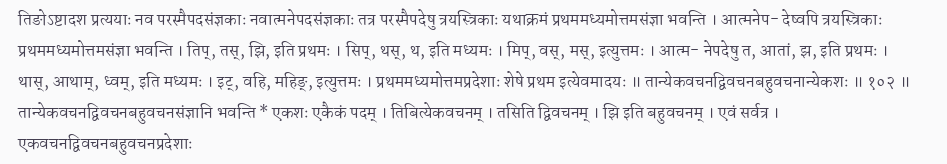तिङोऽष्टादश प्रत्ययाः नव परस्मैपदसंज्ञकाः नवात्मनेपदसंज्ञकाः तत्र परस्मैपदेषु त्रयस्त्रिकाः यथाक्रमं प्रथममध्यमोत्तमसंज्ञा भवन्ति । आत्मनेप- देष्वपि त्रयस्त्रिकाः प्रथममध्यमोत्तमसंज्ञा भवन्ति । तिप्, तस्, झि, इति प्रथमः । सिप्, थस्, थ, इति मध्यमः । मिप्, वस्, मस्, इत्युत्तमः । आत्म- नेपदेषु त, आतां, झ, इति प्रथमः । थास्, आथाम्, ध्वम्, इति मध्यमः । इट्, वहि, महिङ्, इत्युत्तमः । प्रथममध्यमोत्तमप्रदेशाः शेषे प्रथम इत्येवमादयः ॥ तान्येकवचनद्विवचनबहुवचनान्येकशः ॥ १०२ ॥ तान्येकवचनद्विवचनबहुवचनसंज्ञानि भवन्ति * एकशः एकैकं पदम् । तिबित्येकवचनम् । तसिति द्विवचनम् । झि इति बहुवचनम् । एवं सर्वत्र । एकवचनद्विवचनबहुवचनप्रदेशाः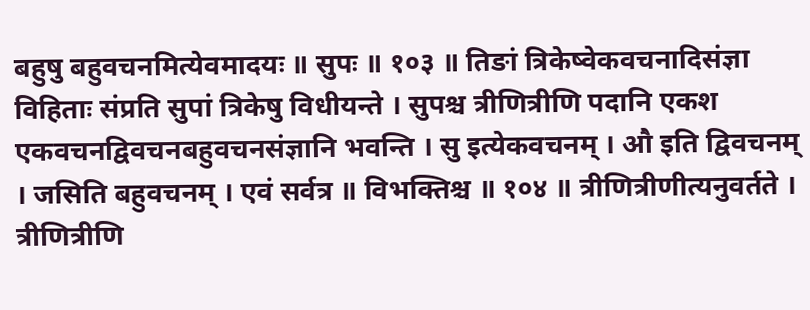बहुषु बहुवचनमित्येवमादयः ॥ सुपः ॥ १०३ ॥ तिङां त्रिकेष्वेकवचनादिसंज्ञा विहिताः संप्रति सुपां त्रिकेषु विधीयन्ते । सुपश्च त्रीणित्रीणि पदानि एकश एकवचनद्विवचनबहुवचनसंज्ञानि भवन्ति । सु इत्येकवचनम् । औ इति द्विवचनम् । जसिति बहुवचनम् । एवं सर्वत्र ॥ विभक्तिश्च ॥ १०४ ॥ त्रीणित्रीणीत्यनुवर्तते । त्रीणित्रीणि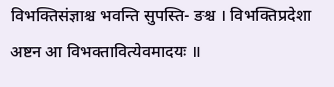विभक्तिसंज्ञाश्च भवन्ति सुपस्ति- ङश्च । विभक्तिप्रदेशा अष्टन आ विभक्तावित्येवमादयः ॥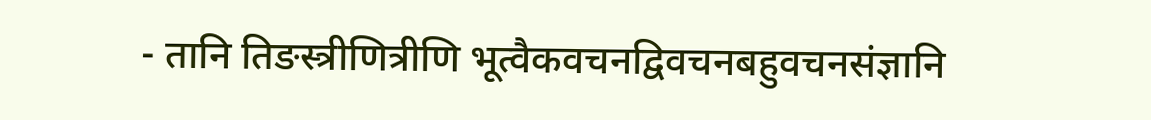- तानि तिङस्त्रीणित्रीणि भूत्वैकवचनद्विवचनबहुवचनसंज्ञानि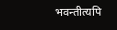भवन्तीत्यपि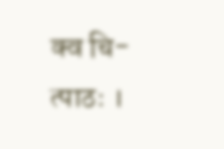क्व चि- त्पाठः ।